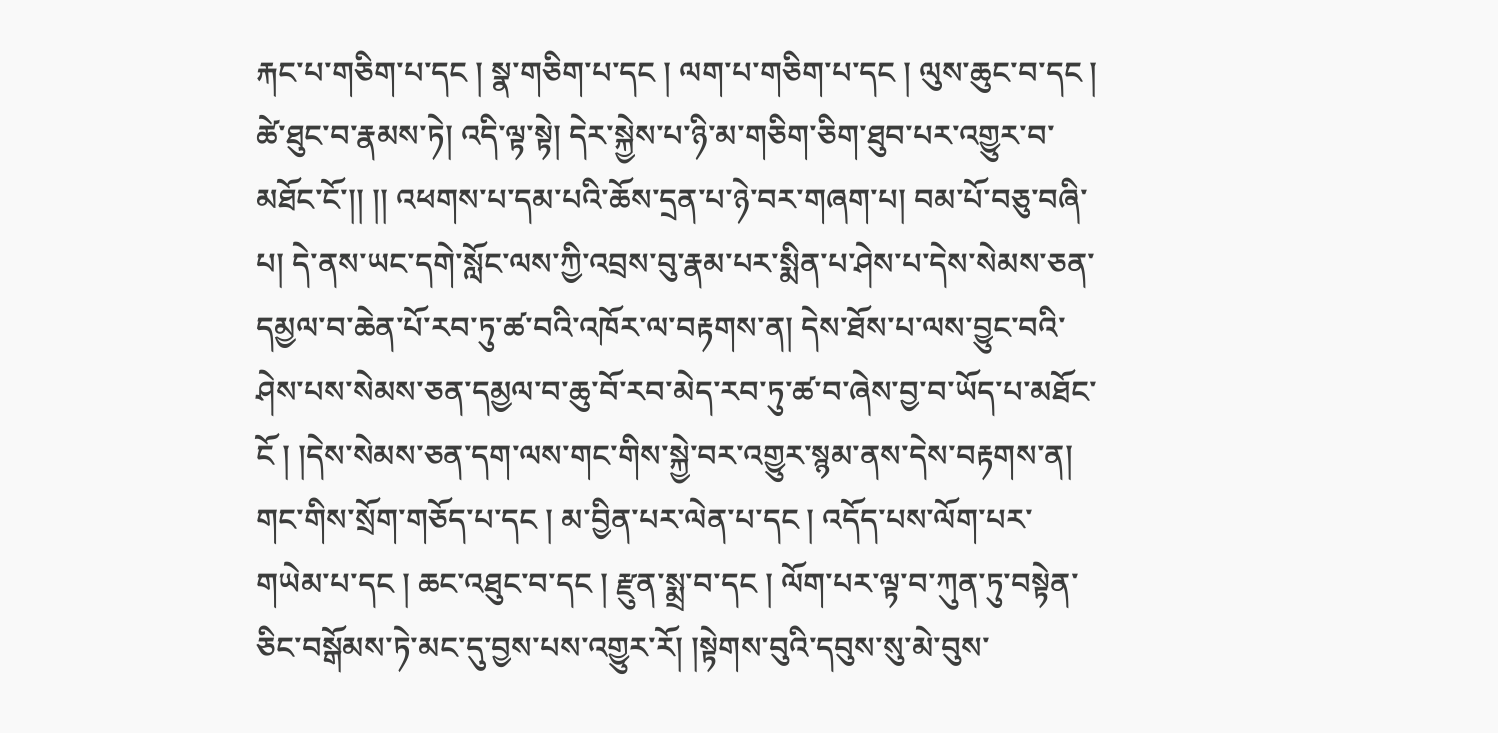རྐང་པ་གཅིག་པ་དང ། སྣ་གཅིག་པ་དང ། ལག་པ་གཅིག་པ་དང ། ལུས་ཆུང་བ་དང ། ཚེ་ཐུང་བ་རྣམས་ཏེ། འདི་ལྟ་སྟེ། དེར་སྐྱེས་པ་ཉི་མ་གཅིག་ཅིག་ཐུབ་པར་འགྱུར་བ་མཐོང་ངོ་།། །། འཕགས་པ་དམ་པའི་ཆོས་དྲན་པ་ཉེ་བར་གཞག་པ། བམ་པོ་བཅུ་བཞི་པ། དེ་ནས་ཡང་དགེ་སློང་ལས་ཀྱི་འབྲས་བུ་རྣམ་པར་སྨིན་པ་ཤེས་པ་དེས་སེམས་ཅན་དམྱལ་བ་ཆེན་པོ་རབ་ཏུ་ཚ་བའི་འཁོར་ལ་བརྟགས་ན། དེས་ཐོས་པ་ལས་བྱུང་བའི་ཤེས་པས་སེམས་ཅན་དམྱལ་བ་ཆུ་བོ་རབ་མེད་རབ་ཏུ་ཚ་བ་ཞེས་བྱ་བ་ཡོད་པ་མཐོང་ངོ ། །དེས་སེམས་ཅན་དག་ལས་གང་གིས་སྐྱེ་བར་འགྱུར་སྙམ་ནས་དེས་བརྟགས་ན། གང་གིས་སྲོག་གཅོད་པ་དང ། མ་བྱིན་པར་ལེན་པ་དང ། འདོད་པས་ལོག་པར་གཡེམ་པ་དང ། ཆང་འཐུང་བ་དང ། རྫུན་སྨྲ་བ་དང ། ལོག་པར་ལྟ་བ་ཀུན་ཏུ་བསྟེན་ཅིང་བསྒོམས་ཏེ་མང་དུ་བྱས་པས་འགྱུར་རོ། །སྟེགས་བུའི་དབུས་སུ་མེ་བུས་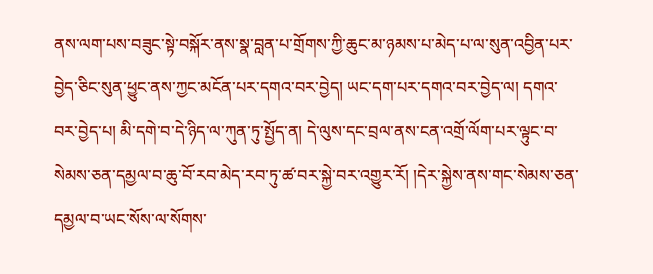ནས་ལག་པས་བཟུང་སྟེ་བསྐོར་ནས་སྣ་བླན་པ་གྲོགས་ཀྱི་ཆུང་མ་ཉམས་པ་མེད་པ་ལ་སུན་འབྱིན་པར་བྱེད་ཅིང་སུན་ཕྱུང་ནས་ཀྱང་མངོན་པར་དགའ་བར་བྱེད། ཡང་དག་པར་དགའ་བར་བྱེད་ལ། དགའ་བར་བྱེད་པ། མི་དགེ་བ་དེ་ཉིད་ལ་ཀུན་ཏུ་སྤྱོད་ན། དེ་ལུས་དང་བྲལ་ནས་ངན་འགྲོ་ལོག་པར་ལྟུང་བ་སེམས་ཅན་དམྱལ་བ་ཆུ་བོ་རབ་མེད་རབ་ཏུ་ཚ་བར་སྐྱེ་བར་འགྱུར་རོ། །དེར་སྐྱེས་ནས་གང་སེམས་ཅན་དམྱལ་བ་ཡང་སོས་ལ་སོགས་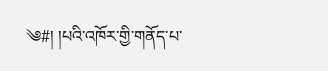༄#། །པའི་འཁོར་གྱི་གནོད་པ་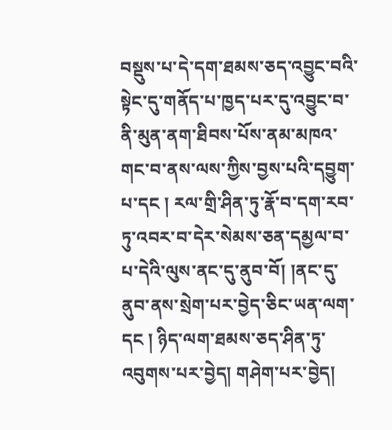བསྡུས་པ་དེ་དག་ཐམས་ཅད་འབྱུང་བའི་སྟེང་དུ་གནོད་པ་ཁྱད་པར་དུ་འབྱུང་བ་ནི་མུན་ནག་ཐིབས་པོས་ནམ་མཁའ་གང་བ་ནས་ལས་ཀྱིས་བྱས་པའི་དབྱུག་པ་དང ། རལ་གྲི་ཤིན་ཏུ་རྣོ་བ་དག་རབ་ཏུ་འབར་བ་དེར་སེམས་ཅན་དམྱལ་བ་པ་དེའི་ལུས་ནང་དུ་ནུབ་བོ། །ནང་དུ་ནུབ་ནས་སྲེག་པར་བྱེད་ཅིང་ཡན་ལག་དང ། ཉིད་ལག་ཐམས་ཅད་ཤིན་ཏུ་འབུགས་པར་བྱེད། གཤེག་པར་བྱེད།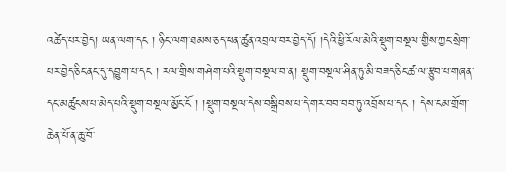འཚེད་པར་བྱེད། ཡན་ལག་དང ། ཉིང་ལག་ཐམས་ཅད་ཕན་ཚུན་འབྲལ་བར་བྱེད་དོ། །དེའི་ཕྱི་རོལ་མེའི་སྡུག་བསྔལ་གྱིས་ཀྱང་སྲེག་པར་བྱེད་ཅིང་ནང་དུ་དབྱུག་པ་དང ། རལ་གྲིས་གཤེག་པའི་སྡུག་བསྔལ་བ་ན། སྡུག་བསྔལ་ཤིན་ཏུ་མི་བཟད་ཅིང་ཚ་ལ་རྩུབ་པ་གཞན་དང་མཚུངས་པ་མེད་པའི་སྡུག་བསྔལ་མྱོང་ངོ ། །སྡུག་བསྔལ་དེས་བསྒྲིབས་པ་དེ་གར་བབ་བབ་ཏུ་འབྲོས་པ་དང ། དེས་ངམ་གྲོག་ཆེན་པོ་ན་ཆུ་བོ་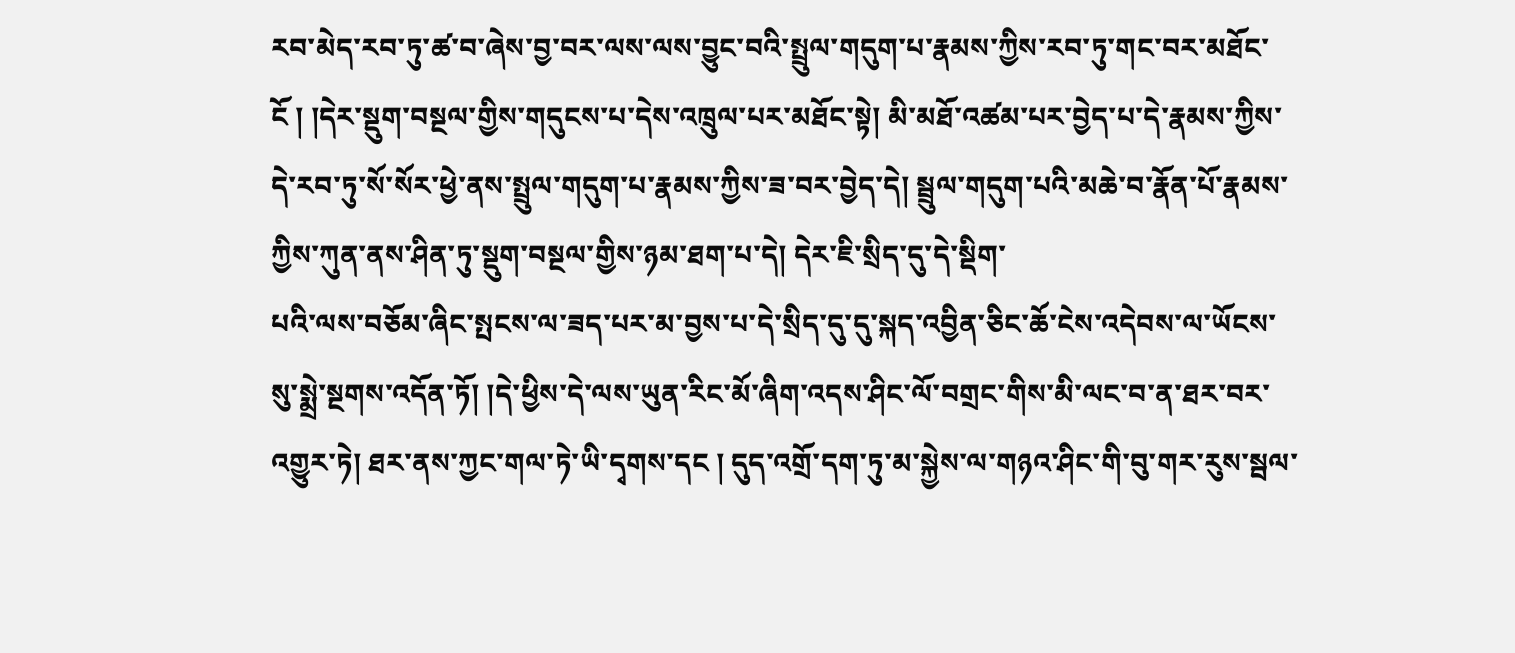རབ་མེད་རབ་ཏུ་ཚ་བ་ཞེས་བྱ་བར་ལས་ལས་བྱུང་བའི་སྤྲུལ་གདུག་པ་རྣམས་ཀྱིས་རབ་ཏུ་གང་བར་མཐོང་ངོ ། །དེར་སྡུག་བསྔལ་གྱིས་གདུངས་པ་དེས་འཁྲུལ་པར་མཐོང་སྟེ། མི་མཐོ་འཚམ་པར་བྱེད་པ་དེ་རྣམས་ཀྱིས་དེ་རབ་ཏུ་སོ་སོར་ཕྱེ་ནས་སྤྲུལ་གདུག་པ་རྣམས་ཀྱིས་ཟ་བར་བྱེད་དེ། སྦྲུལ་གདུག་པའི་མཆེ་བ་རྣོན་པོ་རྣམས་ཀྱིས་ཀུན་ནས་ཤིན་ཏུ་སྡུག་བསྔལ་གྱིས་ཉམ་ཐག་པ་དེ། དེར་ཇི་སྲིད་དུ་དེ་སྡིག་
པའི་ལས་བཅོམ་ཞིང་སྤངས་ལ་ཟད་པར་མ་བྱས་པ་དེ་སྲིད་དུ་དུ་སྐད་འབྱིན་ཅིང་ཆོ་ངེས་འདེབས་ལ་ཡོངས་སུ་སྨྲེ་སྔགས་འདོན་ཏོ། །དེ་ཕྱིས་དེ་ལས་ཡུན་རིང་མོ་ཞིག་འདས་ཤིང་ལོ་བགྲང་གིས་མི་ལང་བ་ན་ཐར་བར་འགྱུར་ཏེ། ཐར་ནས་ཀྱང་གལ་ཏེ་ཡི་དྭགས་དང ། དུད་འགྲོ་དག་ཏུ་མ་སྐྱེས་ལ་གཉའ་ཤིང་གི་བུ་གར་རུས་སྦལ་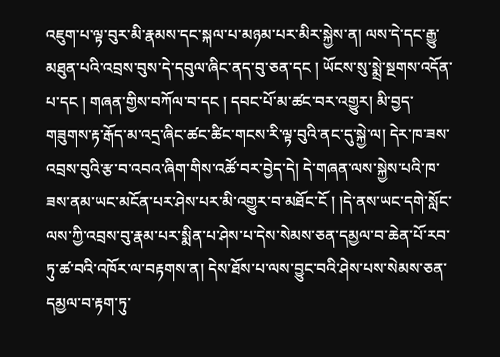འཇུག་པ་ལྟ་བུར་མི་རྣམས་དང་སྐལ་པ་མཉམ་པར་མིར་སྐྱེས་ན། ལས་དེ་དང་རྒྱུ་མཐུན་པའི་འབྲས་བུས་དེ་དབུལ་ཞིང་ནད་བུ་ཅན་དང ། ཡོངས་སུ་སྨྲེ་སྔགས་འདོན་པ་དང ། གཞན་གྱིས་བཀོལ་བ་དང ། དབང་པོ་མ་ཚང་བར་འགྱུར། མི་བྱད་གཟུགས་རྟ་རྒོད་མ་འདྲ་ཞིང་ཚང་ཚིང་གངས་རི་ལྟ་བུའི་ནང་དུ་སྐྱེ་ལ། དེར་ཁ་ཟས་འབྲས་བུའི་རྩ་བ་འབའ་ཞིག་གིས་འཚོ་བར་བྱེད་དེ། དེ་གཞན་ལས་སྐྱེས་པའི་ཁ་ཟས་ནམ་ཡང་མངོན་པར་ཤེས་པར་མི་འགྱུར་བ་མཐོང་ངོ ། །དེ་ནས་ཡང་དགེ་སློང་ལས་ཀྱི་འབྲས་བུ་རྣམ་པར་སྨིན་པ་ཤེས་པ་དེས་སེམས་ཅན་དམྱལ་བ་ཆེན་པོ་རབ་ཏུ་ཚ་བའི་འཁོར་ལ་བརྟགས་ན། དེས་ཐོས་པ་ལས་བྱུང་བའི་ཤེས་པས་སེམས་ཅན་དམྱལ་བ་རྟག་ཏུ་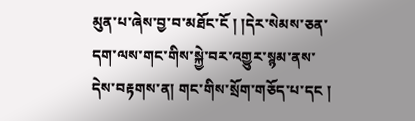མུན་པ་ཞེས་བྱ་བ་མཐོང་ངོ ། །དེར་སེམས་ཅན་དག་ལས་གང་གིས་སྐྱེ་བར་འགྱུར་སྙམ་ནས་དེས་བརྟགས་ན། གང་གིས་སྲོག་གཅོད་པ་དང །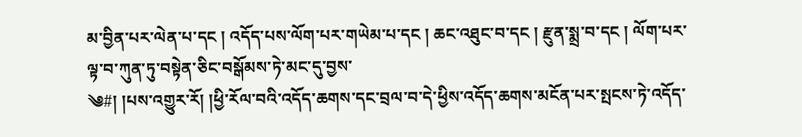མ་བྱིན་པར་ལེན་པ་དང ། འདོད་པས་ལོག་པར་གཡེམ་པ་དང ། ཆང་འཐུང་བ་དང ། རྫུན་སྨྲ་བ་དང ། ལོག་པར་ལྟ་བ་ཀུན་ཏུ་བསྟེན་ཅིང་བསྒོམས་ཏེ་མང་དུ་བྱས་
༄#། །པས་འགྱུར་རོ། །ཕྱི་རོལ་བའི་འདོད་ཆགས་དང་བྲལ་བ་དེ་ཕྱིས་འདོད་ཆགས་མངོན་པར་སྤངས་ཏེ་འདོད་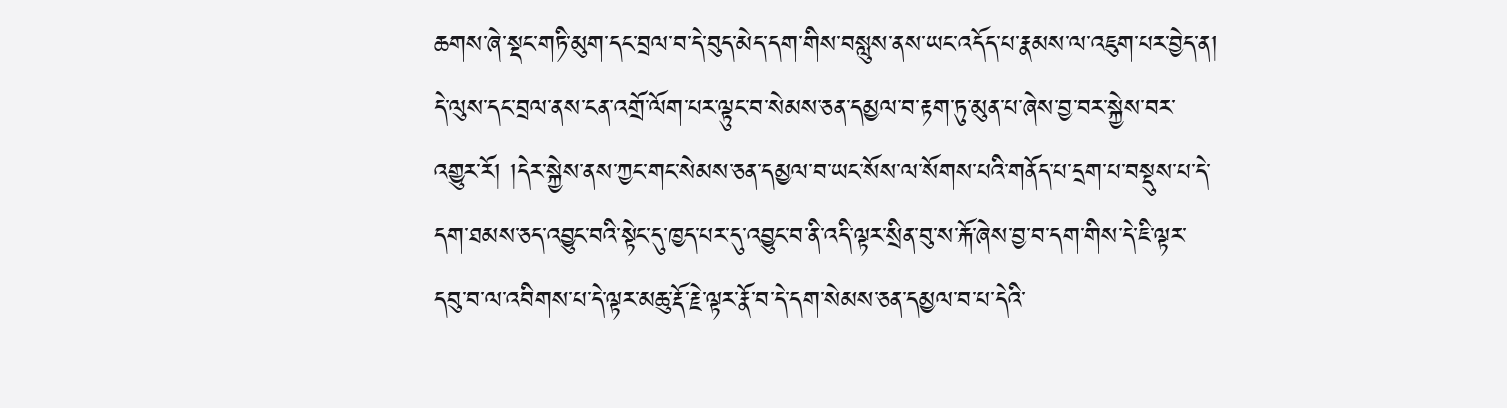ཆགས་ཞེ་སྡང་གཏི་མུག་དང་བྲལ་བ་དེ་བུད་མེད་དག་གིས་བསླུས་ནས་ཡང་འདོད་པ་རྣམས་ལ་འཇུག་པར་བྱེད་ན། དེ་ལུས་དང་བྲལ་ནས་ངན་འགྲོ་ལོག་པར་ལྟུང་བ་སེམས་ཅན་དམྱལ་བ་རྟག་ཏུ་མུན་པ་ཞེས་བྱ་བར་སྐྱེས་བར་འགྱུར་རོ། །དེར་སྐྱེས་ནས་ཀྱང་གང་སེམས་ཅན་དམྱལ་བ་ཡང་སོས་ལ་སོགས་པའི་གནོད་པ་དྲག་པ་བསྡུས་པ་དེ་དག་ཐམས་ཅད་འབྱུང་བའི་སྟེང་དུ་ཁྱད་པར་དུ་འབྱུང་བ་ནི་འདི་ལྟར་སྲིན་བུ་ས་རྐོ་ཞེས་བྱ་བ་དག་གིས་དེ་ཇི་ལྟར་དབུ་བ་ལ་འབིགས་པ་དེ་ལྟར་མཆུ་རྡོ་རྗེ་ལྟར་རྣོ་བ་དེ་དག་སེམས་ཅན་དམྱལ་བ་པ་དེའི་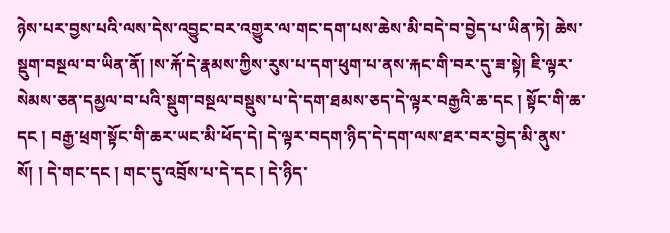ཉེས་པར་བྱས་པའི་ལས་དེས་འབྱུང་བར་འགྱུར་ལ་གང་དག་པས་ཆེས་མི་བདེ་བ་བྱེད་པ་ཡིན་ཏེ། ཆེས་སྡུག་བསྔལ་བ་ཡིན་ནོ། །ས་རྐོ་དེ་རྣམས་ཀྱིས་རུས་པ་དག་ཕུག་པ་ནས་རྐང་གི་བར་དུ་ཟ་སྟེ། ཇི་ལྟར་སེམས་ཅན་དམྱལ་བ་པའི་སྡུག་བསྔལ་བསྡུས་པ་དེ་དག་ཐམས་ཅད་དེ་ལྟར་བརྒྱའི་ཆ་དང ། སྟོང་གི་ཆ་དང ། བརྒྱ་ཕྲག་སྟོང་གི་ཆར་ཡང་མི་ཕོད་དེ། དེ་ལྟར་བདག་ཉིད་དེ་དག་ལས་ཐར་བར་བྱེད་མི་ནུས་སོ། ། དེ་གང་དང ། གང་དུ་འབྲོས་པ་དེ་དང ། དེ་ཉིད་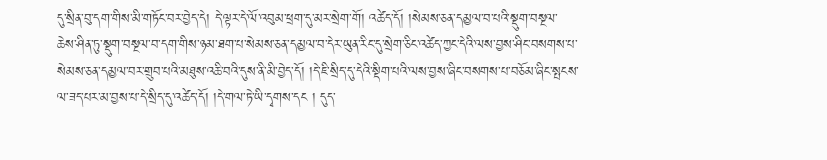དུ་སྲིན་བུ་དག་གིས་མི་གཏོང་བར་བྱེད་དེ། དེ་ལྟར་དེ་ལོ་འབུམ་ཕྲག་དུ་མར་སྲེག་གོ། འཚེད་དོ། །སེམས་ཅན་དམྱལ་བ་པའི་སྡུག་བསྔལ་
ཆེས་ཤིན་ཏུ་སྡུག་བསྔལ་བ་དག་གིས་ཉམ་ཐག་པ་སེམས་ཅན་དམྱལ་བ་དེར་ཡུན་རིང་དུ་སྲེག་ཅིང་འཚེད་ཀྱང་དེའི་ལས་བྱས་ཤིང་བསགས་པ་སེམས་ཅན་དམྱལ་བར་གྲུབ་པའི་མཐུས་འཆི་བའི་དུས་ནི་མི་བྱེད་དོ། །དེ་ཇི་སྲིད་དུ་དེའི་སྡིག་པའི་ལས་བྱས་ཞིང་བསགས་པ་བཅོམ་ཞིང་སྤངས་ལ་ཟད་པར་མ་བྱས་པ་དེ་སྲིད་དུ་འཚེད་དོ། །དེ་གལ་ཏེ་ཡི་དྭགས་དང ། དུད་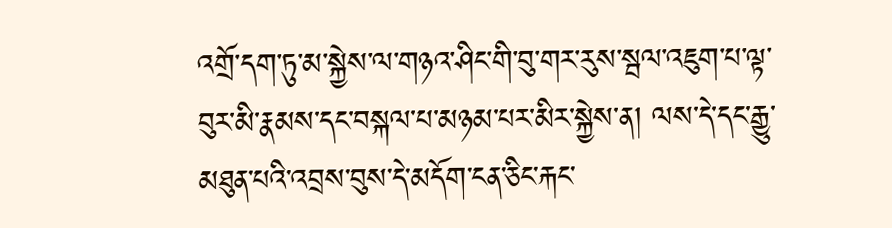འགྲོ་དག་ཏུ་མ་སྐྱེས་ལ་གཉའ་ཤིང་གི་བུ་གར་རུས་སྦལ་འཇུག་པ་ལྟ་བུར་མི་རྣམས་དང་བསྐལ་པ་མཉམ་པར་མིར་སྐྱེས་ན། ལས་དེ་དང་རྒྱུ་མཐུན་པའི་འབྲས་བུས་དེ་མདོག་ངན་ཅིང་རྐང་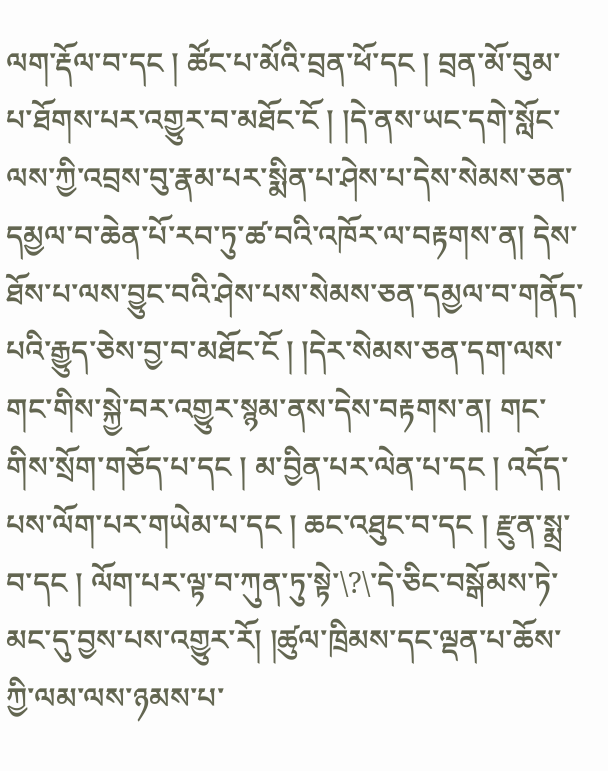ལག་རྡོལ་བ་དང ། ཚོང་པ་མོའི་བྲན་ཕོ་དང ། བྲན་མོ་བུམ་པ་ཐོགས་པར་འགྱུར་བ་མཐོང་ངོ ། །དེ་ནས་ཡང་དགེ་སློང་ལས་ཀྱི་འབྲས་བུ་རྣམ་པར་སྨིན་པ་ཤེས་པ་དེས་སེམས་ཅན་དམྱལ་བ་ཆེན་པོ་རབ་ཏུ་ཚ་བའི་འཁོར་ལ་བརྟགས་ན། དེས་ཐོས་པ་ལས་བྱུང་བའི་ཤེས་པས་སེམས་ཅན་དམྱལ་བ་གནོད་པའི་རྒྱུད་ཅེས་བྱ་བ་མཐོང་ངོ ། །དེར་སེམས་ཅན་དག་ལས་གང་གིས་སྐྱེ་བར་འགྱུར་སྙམ་ནས་དེས་བརྟགས་ན། གང་གིས་སྲོག་གཅོད་པ་དང ། མ་བྱིན་པར་ལེན་པ་དང ། འདོད་པས་ལོག་པར་གཡེམ་པ་དང ། ཆང་འཐུང་བ་དང ། རྫུན་སྨྲ་བ་དང ། ལོག་པར་ལྟ་བ་ཀུན་ཏུ་སྟེ་\?\་དེ་ཅིང་བསྒོམས་ཏེ་མང་དུ་བྱས་པས་འགྱུར་རོ། །ཚུལ་ཁྲིམས་དང་ལྡན་པ་ཆོས་ཀྱི་ལམ་ལས་ཉམས་པ་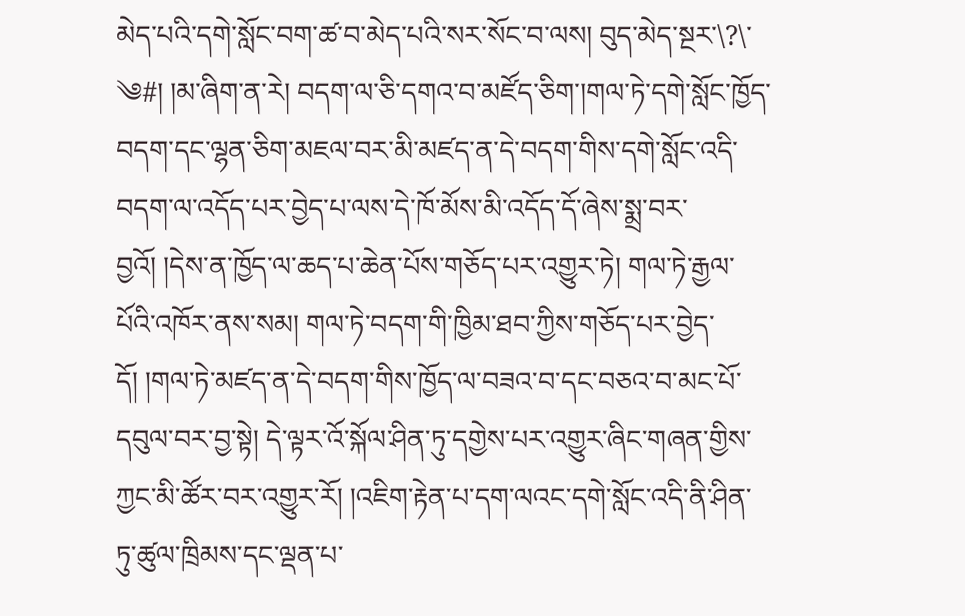མེད་པའི་དགེ་སློང་བག་ཚ་བ་མེད་པའི་སར་སོང་བ་ལས། བུད་མེད་སྔར་\?\་
༄#། །མ་ཞིག་ན་རེ། བདག་ལ་ཅི་དགའ་བ་མཛོད་ཅིག་།གལ་ཏེ་དགེ་སློང་ཁྱོད་བདག་དང་ལྷན་ཅིག་མཇལ་བར་མི་མཛད་ན་དེ་བདག་གིས་དགེ་སློང་འདི་བདག་ལ་འདོད་པར་བྱེད་པ་ལས་དེ་ཁོ་མོས་མི་འདོད་དོ་ཞེས་སྨྲ་བར་བྱའོ། །དེས་ན་ཁྱོད་ལ་ཆད་པ་ཆེན་པོས་གཅོད་པར་འགྱུར་ཏེ། གལ་ཏེ་རྒྱལ་པོའི་འཁོར་ནས་སམ། གལ་ཏེ་བདག་གི་ཁྱིམ་ཐབ་ཀྱིས་གཅོད་པར་བྱེད་དོ། །གལ་ཏེ་མཛད་ན་དེ་བདག་གིས་ཁྱོད་ལ་བཟའ་བ་དང་བཅའ་བ་མང་པོ་དབུལ་བར་བྱ་སྟེ། དེ་ལྟར་འོ་སྐོལ་ཤིན་ཏུ་དགྱེས་པར་འགྱུར་ཞིང་གཞན་གྱིས་ཀྱང་མི་ཚོར་བར་འགྱུར་རོ། །འཇིག་རྟེན་པ་དག་ལའང་དགེ་སློང་འདི་ནི་ཤིན་ཏུ་ཚུལ་ཁྲིམས་དང་ལྡན་པ་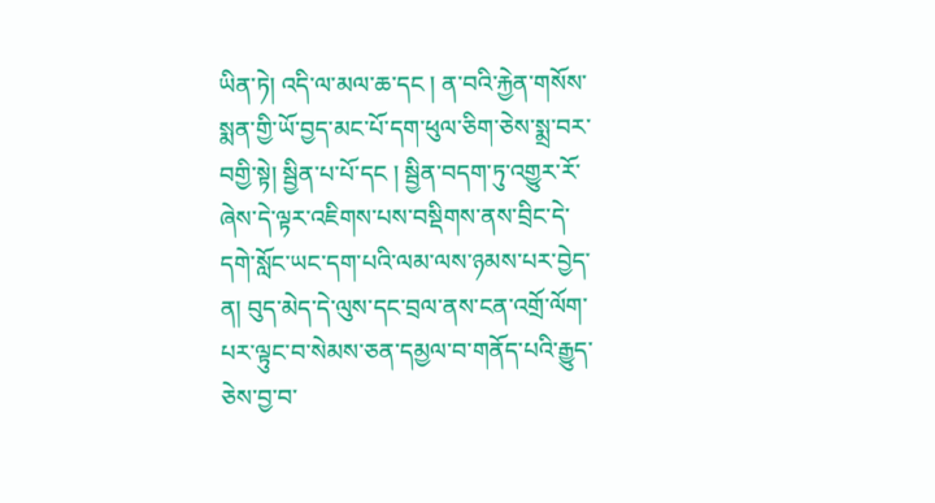ཡིན་ཏེ། འདི་ལ་མལ་ཆ་དང ། ན་བའི་རྐྱེན་གསོས་སྨན་གྱི་ཡོ་བྱད་མང་པོ་དག་ཕུལ་ཅིག་ཅེས་སྨྲ་བར་བགྱི་སྟེ། སྦྱིན་པ་པོ་དང ། སྦྱིན་བདག་ཏུ་འགྱུར་རོ་ཞེས་དེ་ལྟར་འཇིགས་པས་བསྡིགས་ནས་བྲིང་དེ་དགེ་སློང་ཡང་དག་པའི་ལམ་ལས་ཉམས་པར་བྱེད་ན། བུད་མེད་དེ་ལུས་དང་བྲལ་ནས་ངན་འགྲོ་ལོག་པར་ལྟུང་བ་སེམས་ཅན་དམྱལ་བ་གནོད་པའི་རྒྱུད་ཅེས་བྱ་བ་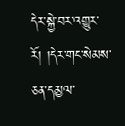དེར་སྐྱེ་བར་འགྱུར་རོ། །དེར་གང་སེམས་ཅན་དམྱལ་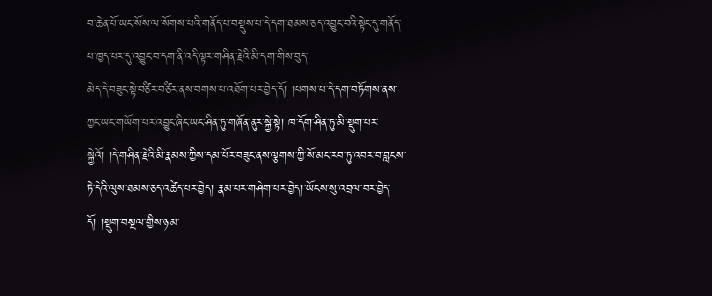བ་ཆེན་པོ་ཡང་སོས་ལ་སོགས་པའི་གནོད་པ་བསྡུས་པ་དེ་དག་ཐམས་ཅད་འབྱུང་བའི་སྟེང་དུ་གནོད་པ་ཁྱད་པར་དུ་འབྱུང་བ་དག་ནི་འདི་ལྟར་གཤིན་རྗེའི་མི་དག་གིས་བུད་
མེད་དེ་བཟུང་སྟེ་བཙིར་བཙིར་ནས་བགས་པ་འཐོག་པར་བྱེད་དོ། །པགས་པ་དེ་དག་བཏོགས་ནས་ཀྱང་ཡང་གཡོག་པར་འབྱུང་ཞིང་ཡང་ཤིན་ཏུ་གཞོན་ནུར་སྐྱེ་སྟེ། ཁ་དོག་ཤིན་ཏུ་མི་སྡུག་པར་སྐྱེའོ། །དེ་གཤིན་རྗེའི་མི་རྣམས་ཀྱིས་དམ་པོར་བཟུང་ནས་ལྕགས་ཀྱི་སོ་མང་རབ་ཏུ་འབར་བ་བླངས་ཏེ་དེའི་ལུས་ཐམས་ཅད་འཚེད་པར་བྱེད། རྣམ་པར་གཤེག་པར་བྱེད།་ཡོངས་སུ་འབྲལ་བར་བྱེད་དོ། །སྡུག་བསྔལ་གྱིས་ཉམ་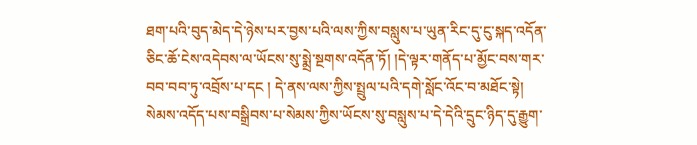ཐག་པའི་བུད་མེད་དེ་ཉེས་པར་བྱས་པའི་ལས་ཀྱིས་བསླུས་པ་ཡུན་རིང་དུ་ངུ་སྐད་འདོན་ཅིང་ཆོ་ངེས་འདེབས་ལ་ཡོངས་སུ་སྨྲེ་སྔགས་འདོན་ཏོ། །དེ་ལྟར་གནོད་པ་མྱོང་བས་གར་བབ་བབ་ཏུ་འབྲོས་པ་དང ། དེ་ནས་ལས་ཀྱིས་སྤྲུལ་པའི་དགེ་སློང་འོང་བ་མཐོང་སྟེ། སེམས་འདོད་པས་བསྒྲིབས་པ་སེམས་ཀྱིས་ཡོངས་སུ་བསླུས་པ་དེ་དེའི་དྲུང་ཉིད་དུ་རྒྱུག་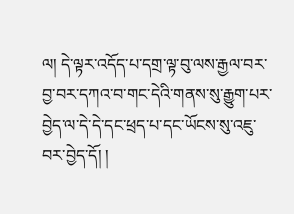ལ། དེ་ལྟར་འདོད་པ་དགྲ་ལྟ་བུ་ལས་རྒྱལ་བར་བྱ་བར་དཀའ་བ་གང་དེའི་གནས་སུ་རྒྱུག་པར་བྱེད་ལ་དེ་དེ་དང་ཕྲད་པ་དང་ཡོངས་སུ་འཇུ་བར་བྱེད་དོ། །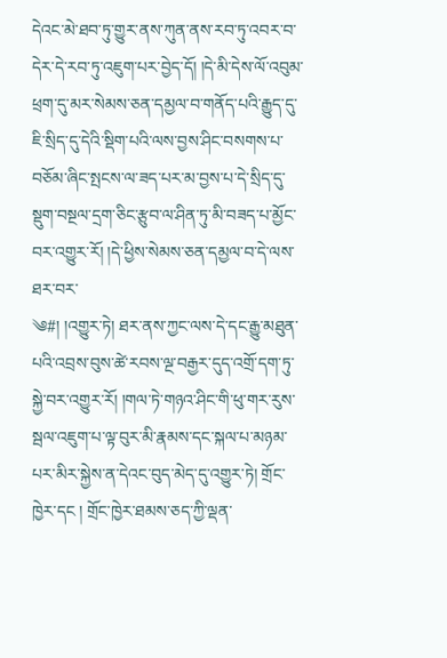དེའང་མེ་ཐབ་ཏུ་གྱུར་ནས་ཀུན་ནས་རབ་ཏུ་འབར་བ་དེར་དེ་རབ་ཏུ་འཇུག་པར་བྱེད་དོ། །དེ་མི་དེས་ལོ་འབུམ་ཕྲག་དུ་མར་སེམས་ཅན་དམྱལ་བ་གནོད་པའི་རྒྱུད་དུ་ཇི་སྲིད་དུ་དེའི་སྡིག་པའི་ལས་བྱས་ཤིང་བསགས་པ་བཅོམ་ཞིང་སྤངས་ལ་ཟད་པར་མ་བྱས་པ་དེ་སྲིད་དུ་སྡུག་བསྔལ་དྲག་ཅིང་རྩུབ་ལ་ཤིན་ཏུ་མི་བཟད་པ་མྱོང་བར་འགྱུར་རོ། །དེ་ཕྱིས་སེམས་ཅན་དམྱལ་བ་དེ་ལས་ཐར་བར་
༄#། །འགྱུར་ཏེ། ཐར་ནས་ཀྱང་ལས་དེ་དང་རྒྱུ་མཐུན་པའི་འབྲས་བུས་ཚེ་རབས་ལྔ་བརྒྱར་དུད་འགྲོ་དག་ཏུ་སྐྱེ་བར་འགྱུར་རོ། །གལ་ཏེ་གཉའ་ཤིང་གི་ཕུ་གར་རུས་སྦལ་འཇུག་པ་ལྟ་བུར་མི་རྣམས་དང་སྐལ་པ་མཉམ་པར་མིར་སྐྱེས་ན་དེའང་བུད་མེད་དུ་འགྱུར་ཏེ། གྲོང་ཁྱེར་དང ། གྲོང་ཁྱེར་ཐམས་ཅད་ཀྱི་ལྡན་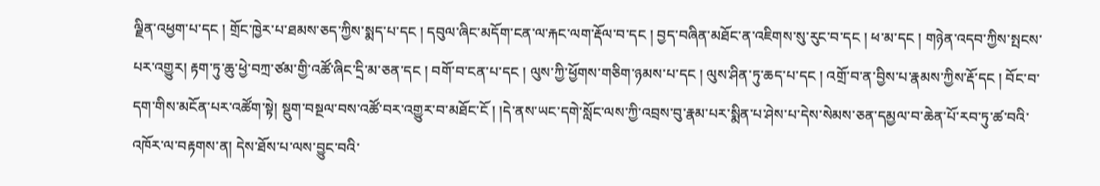ལྗིན་འཕྱག་པ་དང ། གྲོང་ཁྱེར་པ་ཐམས་ཅད་ཀྱིས་སྨད་པ་དང ། དབུལ་ཞིང་མདོག་ངན་ལ་རྐང་ལག་རྡོལ་བ་དང ། བྱད་བཞིན་མཐོང་ན་འཇིགས་སུ་རུང་བ་དང ། ཕ་མ་དང ། གཉེན་འདབ་ཀྱིས་སྤངས་པར་འགྱུར། རྟག་ཏུ་ཆུ་ཕྱེ་བཀྲ་ཙམ་གྱི་འཚོ་ཞིང་དྲི་མ་ཅན་དང ། བགོ་བ་ངན་པ་དང ། ལུས་ཀྱི་ཕྱོགས་གཅིག་ཉམས་པ་དང ། ལུས་ཤིན་ཏུ་ཆད་པ་དང ། འགྲོ་བ་ན་བྱིས་པ་རྣམས་ཀྱིས་རྡོ་དང ། བོང་བ་དག་གིས་མངོན་པར་འཚོག་སྟེ། སྡུག་བསྔལ་བས་འཚོ་བར་འགྱུར་བ་མཐོང་ངོ ། །དེ་ནས་ཡང་དགེ་སློང་ལས་ཀྱི་འབྲས་བུ་རྣམ་པར་སྨིན་པ་ཤེས་པ་དེས་སེམས་ཅན་དམྱལ་བ་ཆེན་པོ་རབ་ཏུ་ཚ་བའི་འཁོར་ལ་བརྟགས་ན། དེས་ཐོས་པ་ལས་བྱུང་བའི་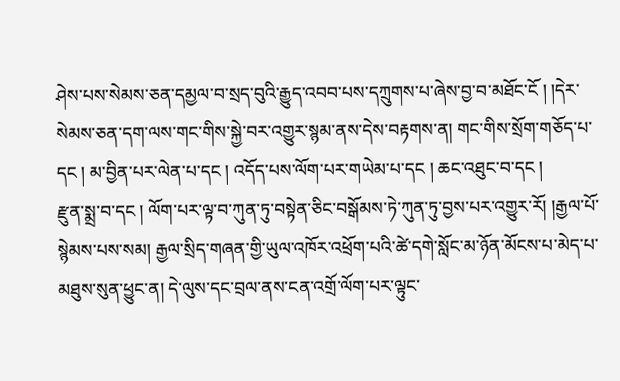ཤེས་པས་སེམས་ཅན་དམྱལ་བ་སྲད་བུའི་རྒྱུད་འབབ་པས་དཀྲུགས་པ་ཞེས་བྱ་བ་མཐོང་ངོ ། །དེར་སེམས་ཅན་དག་ལས་གང་གིས་སྐྱེ་བར་འགྱུར་སྙམ་ནས་དེས་བརྟགས་ན། གང་གིས་སྲོག་གཅོད་པ་དང ། མ་བྱིན་པར་ལེན་པ་དང ། འདོད་པས་ལོག་པར་གཡེམ་པ་དང ། ཆང་འཐུང་བ་དང །
རྫུན་སྨྲ་བ་དང ། ལོག་པར་ལྟ་བ་ཀུན་ཏུ་བསྟེན་ཅིང་བསྒོམས་ཏེ་ཀུན་ཏུ་བྱས་པར་འགྱུར་རོ། །རྒྱལ་པོ་སྙེམས་པས་སམ། རྒྱལ་སྲིད་གཞན་གྱི་ཡུལ་འཁོར་འཕྲོག་པའི་ཚེ་དགེ་སློང་མ་ཉོན་མོངས་པ་མེད་པ་མཐུས་སུན་ཕྱུང་ན། དེ་ལུས་དང་བྲལ་ནས་ངན་འགྲོ་ལོག་པར་ལྟུང་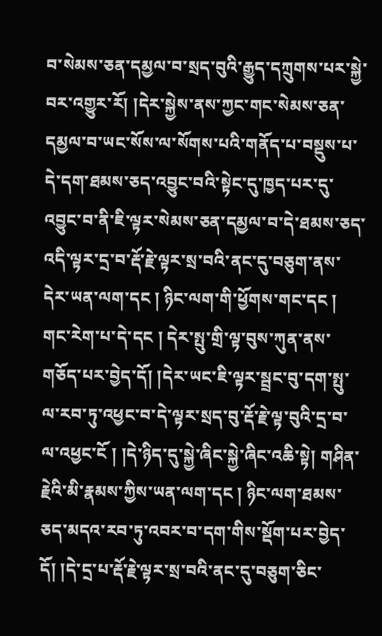བ་སེམས་ཅན་དམྱལ་བ་སྲད་བུའི་རྒྱུད་དཀྲུགས་པར་སྐྱེ་བར་འགྱུར་རོ། །དེར་སྐྱེས་ནས་ཀྱང་གང་སེམས་ཅན་དམྱལ་བ་ཡང་སོས་ལ་སོགས་པའི་གནོད་པ་བསྡུས་པ་དེ་དག་ཐམས་ཅད་འབྱུང་བའི་སྟེང་དུ་ཁྱད་པར་དུ་འབྱུང་བ་ནི་ཇི་ལྟར་སེམས་ཅན་དམྱལ་བ་དེ་ཐམས་ཅད་འདི་ལྟར་དྲ་བ་རྡོ་རྗེ་ལྟར་སྲ་བའི་ནང་དུ་བཅུག་ནས་དེར་ཡན་ལག་དང ། ཉིང་ལག་གི་ཕྱོགས་གང་དང ། གང་རེག་པ་དེ་དང ། དེར་སྤུ་གྲི་ལྟ་བུས་ཀུན་ནས་གཅོད་པར་བྱེད་དོ། །དེར་ཡང་ཇི་ལྟར་སྦྲང་བུ་དག་སྤུ་ལ་རབ་ཏུ་འཕྱང་བ་དེ་ལྟར་སྲད་བུ་རྡོ་རྗེ་ལྟ་བུའི་དྲ་བ་ལ་འཕྱང་ངོ ། །དེ་ཉིད་དུ་སྐྱེ་ཞིང་སྐྱེ་ཞིང་འཆི་སྟེ། གཤིན་རྗེའི་མི་རྣམས་ཀྱིས་ཡན་ལག་དང ། ཉིང་ལག་ཐམས་ཅད་མདའ་རབ་ཏུ་འབར་བ་དག་གིས་སྡོག་པར་བྱེད་དོ། །དེ་དྲ་པ་རྡོ་རྗེ་ལྟར་སྲ་བའི་ནང་དུ་བཅུག་ཅིང་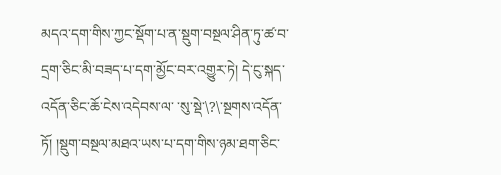མདའ་དག་གིས་ཀྱང་སྡོག་པ་ན་སྡུག་བསྔལ་ཤིན་ཏུ་ཚ་བ་དྲག་ཅིང་མི་བཟད་པ་དག་མྱོང་བར་འགྱུར་ཏེ། དེ་ངུ་སྐད་འདོན་ཅིང་ཆོ་ངེས་འདེབས་ལ་ ་སུ་སྡེ་\?\་སྔགས་འདོན་ཏོ། །སྡུག་བསྔལ་མཐའ་ཡས་པ་དག་གིས་ཉམ་ཐག་ཅིང་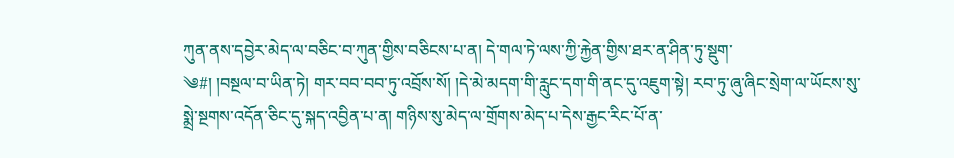ཀུན་ནས་དབྱེར་མེད་ལ་བཅིང་བ་ཀུན་གྱིས་བཅིངས་པ་ན། དེ་གལ་ཏེ་ལས་ཀྱི་རྐྱེན་གྱིས་ཐར་ན་ཤིན་ཏུ་སྡུག་
༄#། །བསྔལ་བ་ཡིན་ཏེ། གར་བབ་བབ་ཏུ་འབྲོས་སོ། །དེ་མེ་མདག་གི་རླུང་དག་གི་ནང་དུ་འཇུག་སྟེ། རབ་ཏུ་ཞུ་ཞིང་སྲེག་ལ་ཡོངས་སུ་སྨྲེ་སྔགས་འདོན་ཅིང་དུ་སྐད་འབྱིན་པ་ན། གཉིས་སུ་མེད་ལ་གྲོགས་མེད་པ་དེས་རྒྱང་རིང་པོ་ན་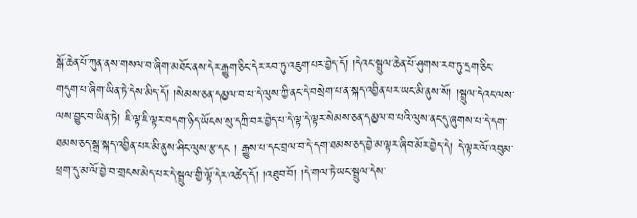སྒོ་ཆེན་པོ་ཀུན་ནས་གསལ་བ་ཞིག་མཐོང་ནས་དེར་རྒྱུག་ཅིང་དེར་རབ་ཏུ་འཇུག་པར་བྱེད་དོ། །དེའང་སྦྲུལ་ཆེན་པོ་ཤུགས་རབ་ཏུ་དྲག་ཅིང་གདུག་པ་ཞིག་ཡིན་ཏེ་དེས་མིད་དོ། །སེམས་ཅན་དམྱལ་བ་པ་དེ་ལུས་ཀྱི་ནང་དེ་བསྲེག་པ་ན་སྐད་འབྱིན་པར་ཡང་མི་ནུས་སོ། །སྦྲུལ་དེའང་ལས་ལས་བྱུང་བ་ཡིན་ཏེ། ཇི་ལྟ་ཇི་ལྟར་བདག་ཉིད་ཡོངས་སུ་དཀྲི་བར་བྱེད་པ་དེ་ལྟ་དེ་ལྟར་སེམས་ཅན་དམྱལ་བ་པའི་ལུས་ནང་དུ་ཞུགས་པ་དེ་དག་ཐམས་ཅད་སྒྲ་སྐད་འབྱིན་པར་མི་ནུས་ཤིང་ལུས་རྩ་དང ། རྒྱུས་པ་དང་བྲལ་བ་དེ་དག་ཐམས་ཅད་བྱེ་མ་ལྟར་ཞིབ་མོར་བྱེད་དེ། དེ་ལྟར་ལོ་འབུམ་ཕྲག་དུ་མ་ལོ་བྱེ་བ་གྲངས་མེད་པར་དེ་སྦྲུལ་གྱི་ལྟོ་དེར་འཚེད་དོ། །འཐུབ་བོ། །དེ་གལ་ཏེ་ཡང་སྦྲུལ་དེས་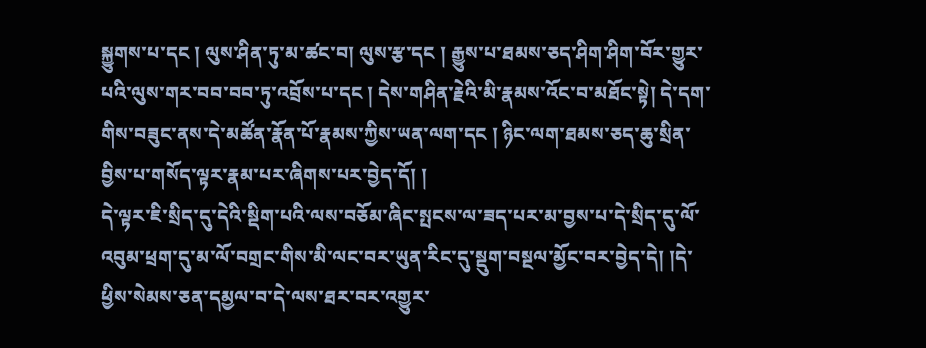སྐྱུགས་པ་དང ། ལུས་ཤིན་ཏུ་མ་ཚང་བ། ལུས་རྩ་དང ། རྒྱུས་པ་ཐམས་ཅད་ཤིག་ཤིག་བོར་གྱུར་པའི་ལུས་གར་བབ་བབ་ཏུ་འབྲོས་པ་དང ། དེས་གཤིན་རྗེའི་མི་རྣམས་འོང་བ་མཐོང་སྟེ། དེ་དག་གིས་བཟུང་ནས་དེ་མཚོན་རྣོན་པོ་རྣམས་ཀྱིས་ཡན་ལག་དང ། ཉིང་ལག་ཐམས་ཅད་ཆུ་སྲིན་བྱིས་པ་གསོད་ལྟར་རྣམ་པར་ཞིགས་པར་བྱེད་དོ། །
དེ་ལྟར་ཇི་སྲིད་དུ་དེའི་སྡིག་པའི་ལས་བཅོམ་ཞིང་སྤངས་ལ་ཟད་པར་མ་བྱས་པ་དེ་སྲིད་དུ་ལོ་འབུམ་ཕྲག་དུ་མ་ལོ་བགྲང་གིས་མི་ལང་བར་ཡུན་རིང་དུ་སྡུག་བསྔལ་མྱོང་བར་བྱེད་དེ། །དེ་ཕྱིས་སེམས་ཅན་དམྱལ་བ་དེ་ལས་ཐར་བར་འགྱུར་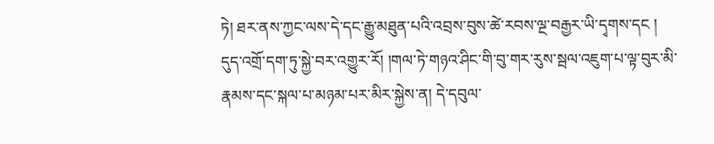ཏེ། ཐར་ནས་ཀྱང་ལས་དེ་དང་རྒྱུ་མཐུན་པའི་འབྲས་བུས་ཚེ་རབས་ལྔ་བརྒྱར་ཡི་དྭགས་དང ། དུད་འགྲོ་དག་ཏུ་སྐྱེ་བར་འགྱུར་རོ། །གལ་ཏེ་གཉའ་ཤིང་གི་བུ་གར་རུས་སྦལ་འཇུག་པ་ལྟ་བུར་མི་རྣམས་དང་སྐལ་པ་མཉམ་པར་མིར་སྐྱེས་ན། དེ་དབུལ་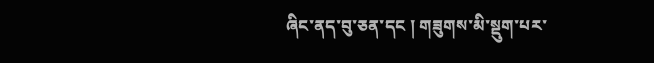ཞིང་ནད་བུ་ཅན་དང ། གཟུགས་མི་སྡུག་པར་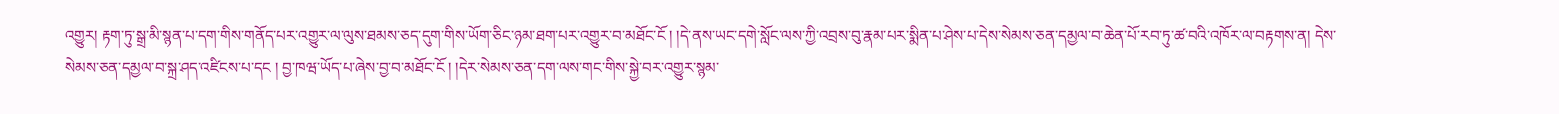འགྱུར། རྟག་ཏུ་སྒྲ་མི་སྙན་པ་དག་གིས་གནོད་པར་འགྱུར་ལ་ལུས་ཐམས་ཅད་དུག་གིས་ཡོག་ཅིང་ཉམ་ཐག་པར་འགྱུར་བ་མཐོང་ངོ ། །དེ་ནས་ཡང་དགེ་སློང་ལས་ཀྱི་འབྲས་བུ་རྣམ་པར་སྨིན་པ་ཤེས་པ་དེས་སེམས་ཅན་དམྱལ་བ་ཆེན་པོ་རབ་ཏུ་ཚ་བའི་འཁོར་ལ་བརྟགས་ན། དེས་སེམས་ཅན་དམྱལ་བ་སྐྲ་ཤད་འཛིངས་པ་དང ། བྱ་ཁཝ་ཡོད་པ་ཞེས་བྱ་བ་མཐོང་ངོ ། །དེར་སེམས་ཅན་དག་ལས་གང་གིས་སྐྱེ་བར་འགྱུར་སྙམ་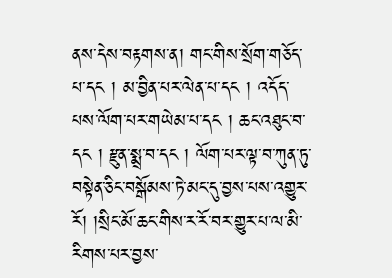ནས་དེས་བརྟགས་ན། གང་གིས་སྲོག་གཅོད་པ་དང ། མ་བྱིན་པར་ལེན་པ་དང ། འདོད་པས་ལོག་པར་གཡེམ་པ་དང ། ཆང་འཐུང་བ་དང ། རྫུན་སྨྲ་བ་དང ། ལོག་པར་ལྟ་བ་ཀུན་ཏུ་བསྟེན་ཅིང་བསྒོམས་ཏེ་མང་དུ་བྱས་པས་འགྱུར་རོ། །སྲིང་མོ་ཆང་གིས་ར་རོ་བར་གྱུར་པ་ལ་མི་རིགས་པར་བྱས་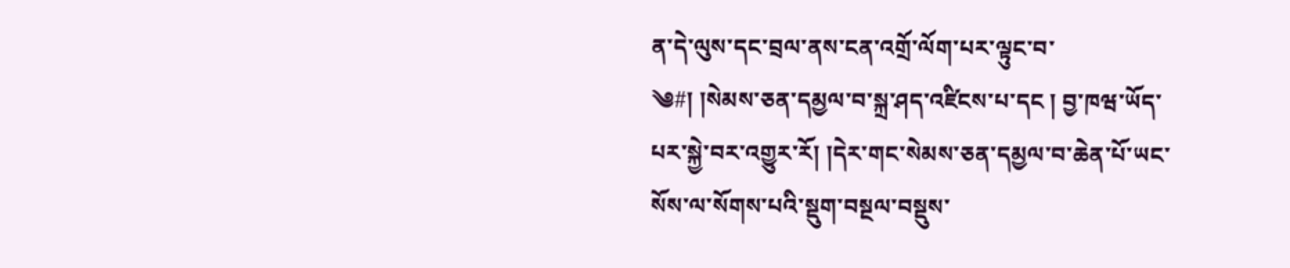ན་དེ་ལུས་དང་བྲལ་ནས་ངན་འགྲོ་ལོག་པར་ལྟུང་བ་
༄#། །སེམས་ཅན་དམྱལ་བ་སྐྲ་ཤད་འཛིངས་པ་དང ། བྱ་ཁཝ་ཡོད་པར་སྐྱེ་བར་འགྱུར་རོ། །དེར་གང་སེམས་ཅན་དམྱལ་བ་ཆེན་པོ་ཡང་སོས་ལ་སོགས་པའི་སྡུག་བསྔལ་བསྡུས་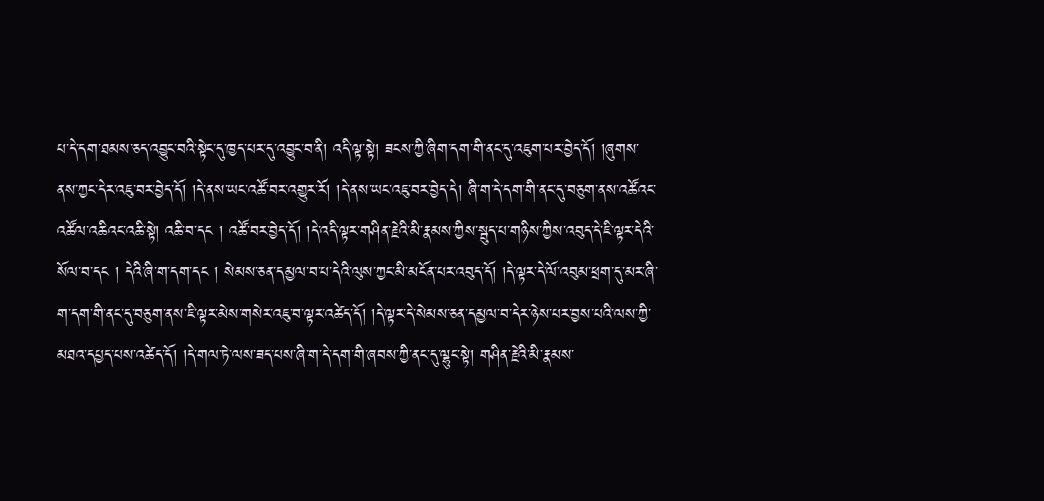པ་དེ་དག་ཐམས་ཅད་འབྱུང་བའི་སྟེང་དུ་ཁྱད་པར་དུ་འབྱུང་བ་ནི། འདི་ལྟ་སྟེ། ཟངས་ཀྱི་ཞིག་དག་གི་ནང་དུ་འཇུག་པར་བྱེད་དོ། །ཞུགས་ནས་ཀྱང་དེར་འཇུ་བར་བྱེད་དོ། །དེ་ནས་ཡང་འཚོ་བར་འགྱུར་རོ། །དེ་ནས་ཡང་འཇུ་བར་བྱེད་དེ། ཞི་ག་དེ་དག་གི་ནང་དུ་བཅུག་ནས་འཚོའང་འཚོལ་འཆིའང་འཆི་སྟེ། འཆི་བ་དང ། འཚོ་བར་བྱེད་དོ། །དེ་འདི་ལྟར་གཤིན་རྗེའི་མི་རྣམས་ཀྱིས་སྦུད་པ་གཉིས་ཀྱིས་འབུད་དེ་ཇི་ལྟར་དེའི་སོལ་བ་དང ། དེའི་ཞི་ག་དག་དང ། སེམས་ཅན་དམྱལ་བ་པ་དེའི་ལུས་ཀྱང་མི་མངོན་པར་འབུད་དོ། །དེ་ལྟར་དེ་ལོ་འབུམ་ཕྲག་དུ་མར་ཞི་ག་དག་གི་ནང་དུ་བཅུག་ནས་ཇི་ལྟར་མེས་གསེར་འཇུ་བ་ལྟར་འཚེད་དོ། །དེ་ལྟར་དེ་སེམས་ཅན་དམྱལ་བ་དེར་ཉེས་པར་བྱས་པའི་ལས་ཀྱི་མཐའ་དཔྱད་པས་འཚེད་དོ། །དེ་གལ་ཏེ་ལས་ཟད་པས་ཞི་ག་དེ་དག་གི་ཞབས་ཀྱི་ནང་དུ་ལྷུང་སྟེ། གཤིན་རྗེའི་མི་རྣམས་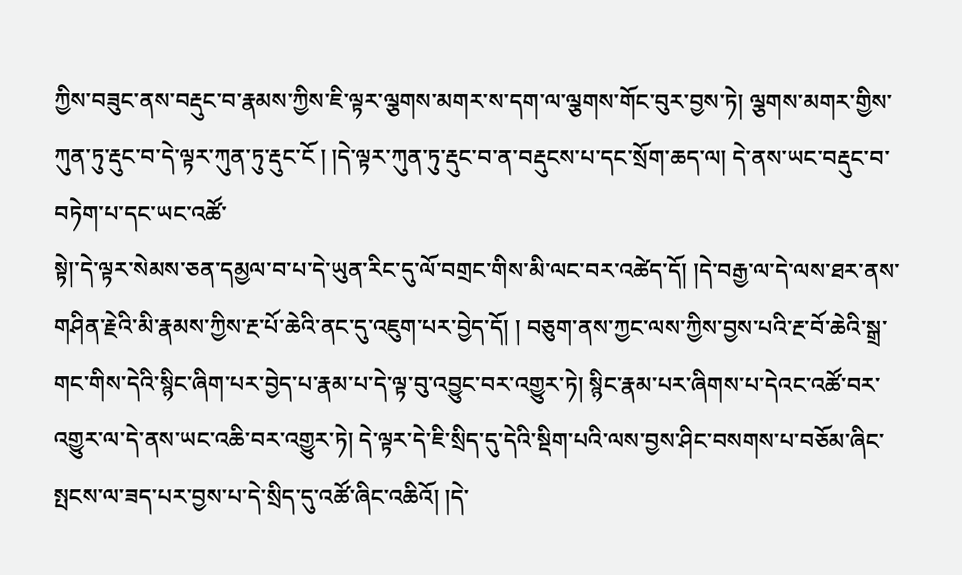ཀྱིས་བཟུང་ནས་བརྡུང་བ་རྣམས་ཀྱིས་ཇི་ལྟར་ལྕགས་མགར་ས་དག་ལ་ལྕགས་གོང་བུར་བྱས་ཏེ། ལྕགས་མགར་གྱིས་ཀུན་ཏུ་རྡུང་བ་དེ་ལྟར་ཀུན་ཏུ་རྡུང་ངོ ། །དེ་ལྟར་ཀུན་ཏུ་རྡུང་བ་ན་བརྡུངས་པ་དང་སྲོག་ཆད་ལ། དེ་ནས་ཡང་བརྡུང་བ་བཏེག་པ་དང་ཡང་འཚོ་
སྟེ།་དེ་ལྟར་སེམས་ཅན་དམྱལ་བ་པ་དེ་ཡུན་རིང་དུ་ལོ་བགྲང་གིས་མི་ལང་བར་འཚེད་དོ། །དེ་བརྒྱ་ལ་དེ་ལས་ཐར་ནས་གཤིན་རྗེའི་མི་རྣམས་ཀྱིས་རྔ་པོ་ཆེའི་ནང་དུ་འཇུག་པར་བྱེད་དོ། ། བཅུག་ནས་ཀྱང་ལས་ཀྱིས་བྱས་པའི་རྔ་བོ་ཆེའི་སྒྲ་གང་གིས་དེའི་སྙིང་ཞིག་པར་བྱེད་པ་རྣམ་པ་དེ་ལྟ་བུ་འབྱུང་བར་འགྱུར་ཏེ། སྙིང་རྣམ་པར་ཞིགས་པ་དེའང་འཚོ་བར་འགྱུར་ལ་དེ་ནས་ཡང་འཆི་བར་འགྱུར་ཏེ། དེ་ལྟར་དེ་ཇི་སྲིད་དུ་དེའི་སྡིག་པའི་ལས་བྱས་ཤིང་བསགས་པ་བཅོམ་ཞིང་སྤངས་ལ་ཟད་པར་བྱས་པ་དེ་སྲིད་དུ་འཚོ་ཞིང་འཆིའོ། །དེ་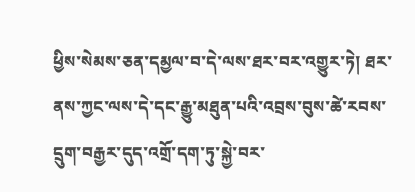ཕྱིས་སེམས་ཅན་དམྱལ་བ་དེ་ལས་ཐར་བར་འགྱུར་ཏེ། ཐར་ནས་ཀྱང་ལས་དེ་དང་རྒྱུ་མཐུན་པའི་འབྲས་བུས་ཚེ་རབས་དྲུག་བརྒྱར་དུད་འགྲོ་དག་ཏུ་སྐྱེ་བར་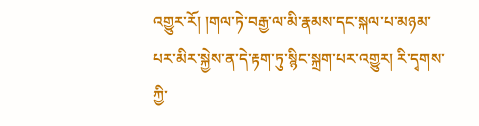འགྱུར་རོ། །གལ་ཏེ་བརྒྱ་ལ་མི་རྣམས་དང་སྐལ་པ་མཉམ་པར་མིར་སྐྱེས་ན་དེ་རྟག་ཏུ་སྙིང་སྐྲག་པར་འགྱུར། རི་དྭགས་ཀྱི་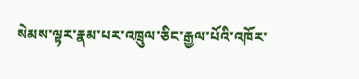སེམས་ལྟར་རྣམ་པར་འཁྲུལ་ཅིང་རྒྱལ་པོའི་འཁོར་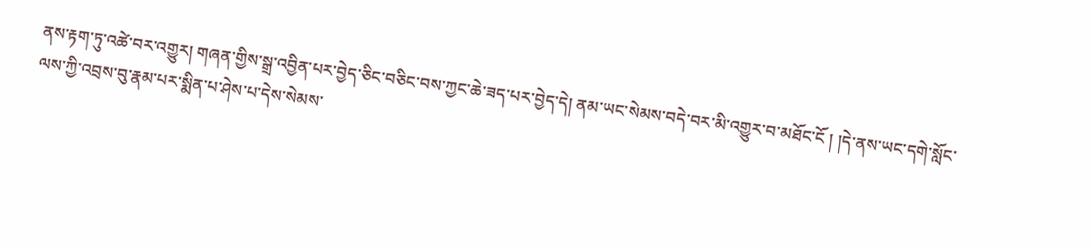ནས་རྟག་ཏུ་འཚེ་བར་འགྱུར། གཞན་གྱིས་སྒྲ་འབྱིན་པར་བྱེད་ཅིང་བཅིང་བས་ཀྱང་ཆེ་ཟད་པར་བྱེད་དེ། ནམ་ཡང་སེམས་བདེ་བར་མི་འགྱུར་བ་མཐོང་ངོ ། །དེ་ནས་ཡང་དགེ་སློང་ལས་ཀྱི་འབྲས་བུ་རྣམ་པར་སྨིན་པ་ཤེས་པ་དེས་སེམས་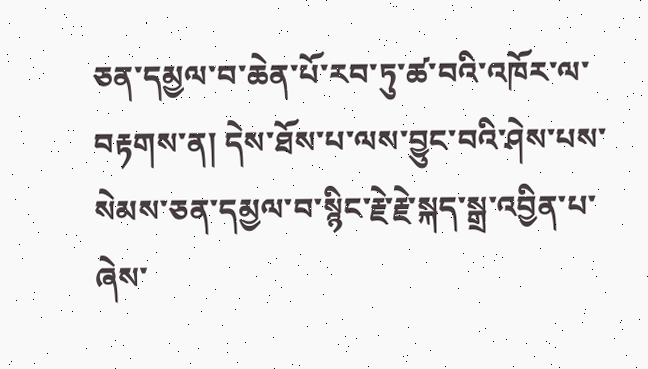ཅན་དམྱལ་བ་ཆེན་པོ་རབ་ཏུ་ཚ་བའི་འཁོར་ལ་བརྟགས་ན། དེས་ཐོས་པ་ལས་བྱུང་བའི་ཤེས་པས་སེམས་ཅན་དམྱལ་བ་སྙིང་རྗེ་རྗེ་སྐད་སྒྲ་འབྱིན་པ་ཞེས་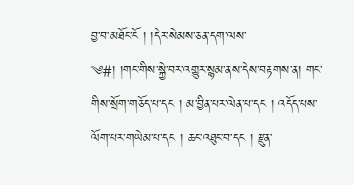བྱ་བ་མཐོང་ངོ ། །དེར་སེམས་ཅན་དག་ལས་
༄#། །གང་གིས་སྐྱེ་བར་འགྱུར་སྙམ་ནས་དེས་བརྟགས་ན། གང་གིས་སྲོག་གཅོད་པ་དང ། མ་བྱིན་པར་ལེན་པ་དང ། འདོད་པས་ལོག་པར་གཡེམ་པ་དང ། ཆང་འཐུང་བ་དང ། རྫུན་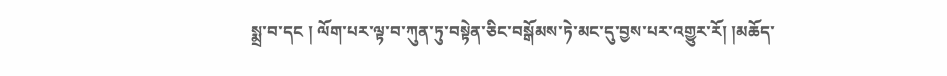སྨྲ་བ་དང ། ལོག་པར་ལྟ་བ་ཀུན་ཏུ་བསྟེན་ཅིང་བསྒོམས་ཏེ་མང་དུ་བྱས་པར་འགྱུར་རོ། །མཆོད་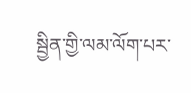སྦྱིན་གྱི་ལམ་ལོག་པར་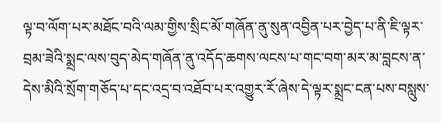ལྟ་བ་ལོག་པར་མཐོང་བའི་ལམ་གྱིས་སྲིང་མོ་གཞོན་ནུ་སུན་འབྱིན་པར་བྱེད་པ་ནི་ཇི་ལྟར་བྲམ་ཟེའི་སྨྲང་ལས་བུད་མེད་གཞོན་ནུ་འདོད་ཆགས་ལངས་པ་གང་བག་མར་མ་བླངས་ན་དེས་མིའི་སྲོག་གཅོད་པ་དང་འདྲ་བ་འཐོབ་པར་འགྱུར་རོ་ཞེས་དེ་ལྟར་སྨྲང་ངན་པས་བསླུས་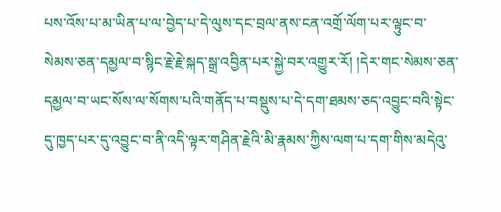པས་འོས་པ་མ་ཡིན་པ་ལ་བྱེད་པ་དེ་ལུས་དང་བྲལ་ནས་ངན་འགྲོ་ལོག་པར་ལྟུང་བ་སེམས་ཅན་དམྱལ་བ་སྙིང་རྗེ་རྗེ་སྐད་སྒྲ་འབྱིན་པར་སྐྱེ་བར་འགྱུར་རོ། །དེར་གང་སེམས་ཅན་དམྱལ་བ་ཡང་སོས་ལ་སོགས་པའི་གནོད་པ་བསྡུས་པ་དེ་དག་ཐམས་ཅད་འབྱུང་བའི་སྟེང་དུ་ཁྱད་པར་དུ་འབྱུང་བ་ནི་འདི་ལྟར་གཤིན་རྗེའི་མི་རྣམས་ཀྱིས་ལག་པ་དག་གིས་མདེའུ་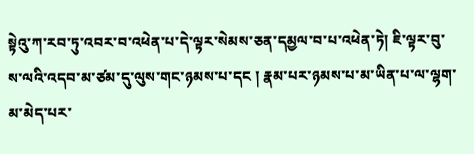སྟེའུ་ཀ་རབ་ཏུ་འབར་བ་འཕེན་པ་དེ་ལྟར་སེམས་ཅན་དམྱལ་བ་པ་འཕེན་ཏེ། ཇི་ལྟར་བུ་ས་ལའི་འདབ་མ་ཙམ་དུ་ལུས་གང་ཉམས་པ་དང ། རྣམ་པར་ཉམས་པ་མ་ཡིན་པ་ལ་ལྷག་མ་མེད་པར་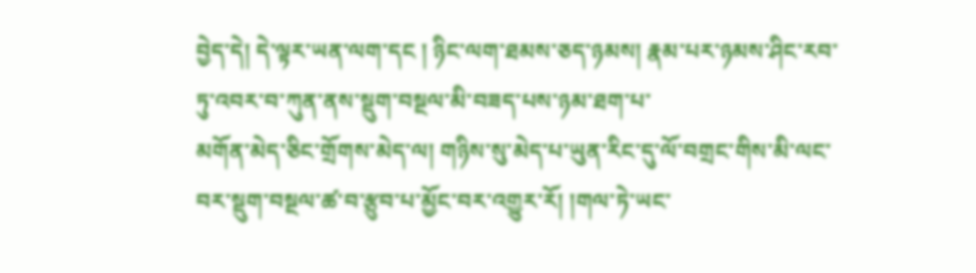བྱེད་དེ། དེ་ལྟར་ཡན་ལག་དང ། ཉིང་ལག་ཐམས་ཅད་ཉམས། རྣམ་པར་ཉམས་ཤིང་རབ་ཏུ་འབར་བ་ཀུན་ནས་སྡུག་བསྔལ་མི་བཟད་པས་ཉམ་ཐག་པ་
མགོན་མེད་ཅིང་གྲོགས་མེད་ལ། གཉིས་སུ་མེད་པ་ཡུན་རིང་དུ་ལོ་བགྲང་གིས་མི་ལང་བར་སྡུག་བསྔལ་ཚ་བ་རྩུབ་པ་མྱོང་བར་འགྱུར་རོ། །གལ་ཏེ་ཡང་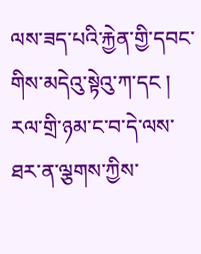ལས་ཟད་པའི་རྐྱེན་གྱི་དབང་གིས་མདེའུ་སྟེའུ་ཀ་དང ། རལ་གྲི་ཉམ་ང་བ་དེ་ལས་ཐར་ན་ལྕགས་ཀྱིས་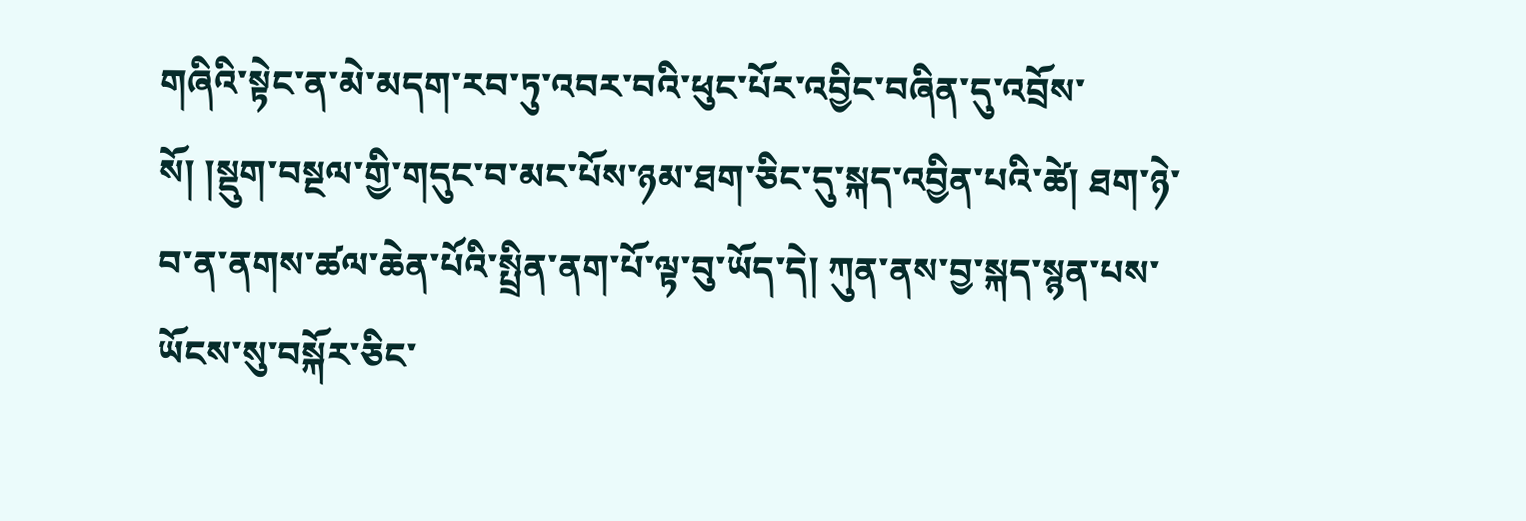གཞིའི་སྟེང་ན་མེ་མདག་རབ་ཏུ་འབར་བའི་ཕུང་པོར་འབྱིང་བཞིན་དུ་འབྲོས་སོ། །སྡུག་བསྔལ་གྱི་གདུང་བ་མང་པོས་ཉམ་ཐག་ཅིང་དུ་སྐད་འབྱིན་པའི་ཚེ། ཐག་ཉེ་བ་ན་ནགས་ཚལ་ཆེན་པོའི་སྤྲིན་ནག་པོ་ལྟ་བུ་ཡོད་དེ། ཀུན་ནས་བྱ་སྐད་སྙན་པས་ཡོངས་སུ་བསྐོར་ཅིང་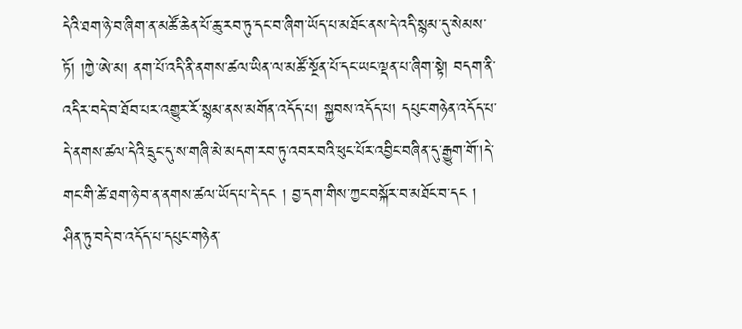དེའི་ཐག་ཉེ་བ་ཞིག་ན་མཚོ་ཆེན་པོ་ཆུ་རབ་ཏུ་དང་བ་ཞིག་ཡོད་པ་མཐོང་ནས་དེ་འདི་སྙམ་དུ་སེམས་ཏོ། །ཀྱེ་ཨེ་མ། ནག་པོ་འདི་ནི་ནགས་ཚལ་ཡིན་ལ་མཚོ་སྔོན་པོ་དང་ཡང་ལྡན་པ་ཞིག་སྟེ། བདག་ནི་འདིར་བདེ་བ་ཐོབ་པར་འགྱུར་རོ་སྙམ་ནས་མགོན་འདོད་པ། སྐྱབས་འདོད་པ། དཔུང་གཉེན་འདོད་པ་དེ་ནགས་ཚལ་དེའི་དྲུང་དུ་ས་གཞི་མེ་མདག་རབ་ཏུ་འབར་བའི་ཕུང་པོར་འབྱིང་བཞིན་དུ་རྒྱུག་གོ་།དེ་གང་གི་ཚེ་ཐག་ཉེ་བ་ན་ནགས་ཚལ་ཡོད་པ་དེ་དང ། བྱ་དག་གིས་ཀྱང་བསྐོར་བ་མཐོང་བ་དང ། ཤིན་ཏུ་བདེ་བ་འདོད་པ་དཔུང་གཉེན་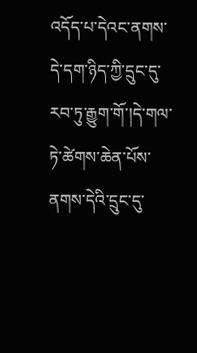འདོད་པ་དེའང་ནགས་དེ་དག་ཉིད་ཀྱི་དྲུང་དུ་རབ་ཏུ་རྒྱུག་གོ་།དེ་གལ་ཏེ་ཚེགས་ཆེན་པོས་ནགས་དེའི་དྲུང་དུ་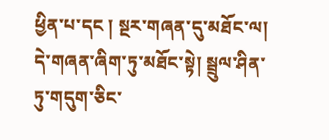ཕྱིན་པ་དང ། སྔར་གཞན་དུ་མཐོང་ལ། དེ་གཞན་ཞིག་ཏུ་མཐོང་སྟེ། སྦྲུལ་ཤིན་ཏུ་གདུག་ཅིང་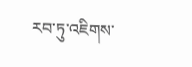རབ་ཏུ་འཇིགས་